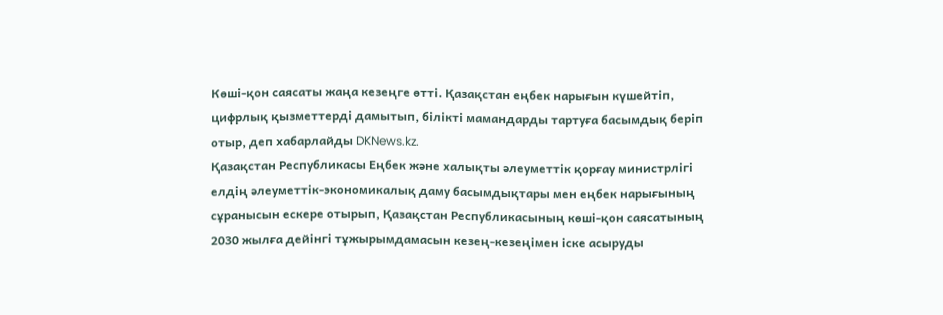Көші-қон саясаты жаңа кезеңге өтті. Қазақстан еңбек нарығын күшейтіп, цифрлық қызметтерді дамытып, білікті мамандарды тартуға басымдық беріп отыр, деп хабарлайды DKNews.kz.
Қазақстан Республикасы Еңбек және халықты әлеуметтік қорғау министрлігі елдің әлеуметтік-экономикалық даму басымдықтары мен еңбек нарығының сұранысын ескере отырып, Қазақстан Республикасының көші-қон саясатының 2030 жылға дейінгі тұжырымдамасын кезең-кезеңімен іске асыруды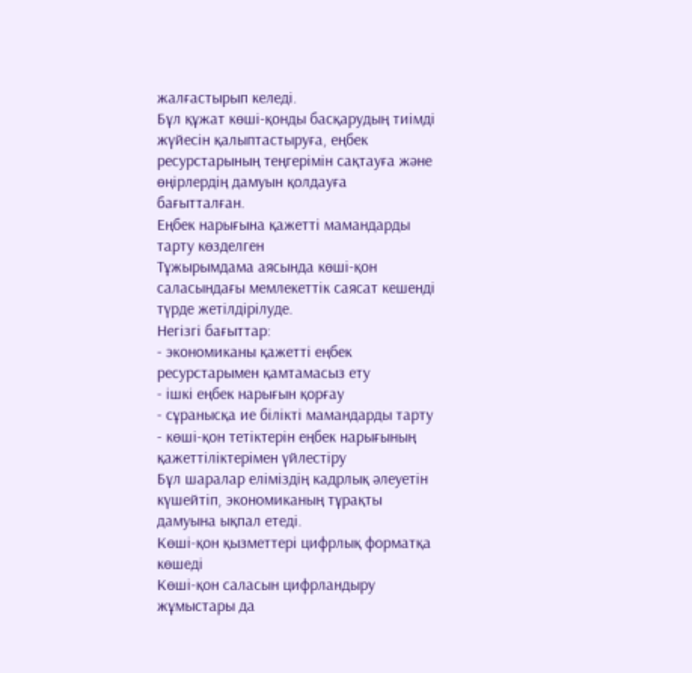жалғастырып келеді.
Бұл құжат көші-қонды басқарудың тиімді жүйесін қалыптастыруға, еңбек ресурстарының теңгерімін сақтауға және өңірлердің дамуын қолдауға бағытталған.
Еңбек нарығына қажетті мамандарды тарту көзделген
Тұжырымдама аясында көші-қон саласындағы мемлекеттік саясат кешенді түрде жетілдірілуде.
Негізгі бағыттар:
- экономиканы қажетті еңбек ресурстарымен қамтамасыз ету
- ішкі еңбек нарығын қорғау
- сұранысқа ие білікті мамандарды тарту
- көші-қон тетіктерін еңбек нарығының қажеттіліктерімен үйлестіру
Бұл шаралар еліміздің кадрлық әлеуетін күшейтіп, экономиканың тұрақты дамуына ықпал етеді.
Көші-қон қызметтері цифрлық форматқа көшеді
Көші-қон саласын цифрландыру жұмыстары да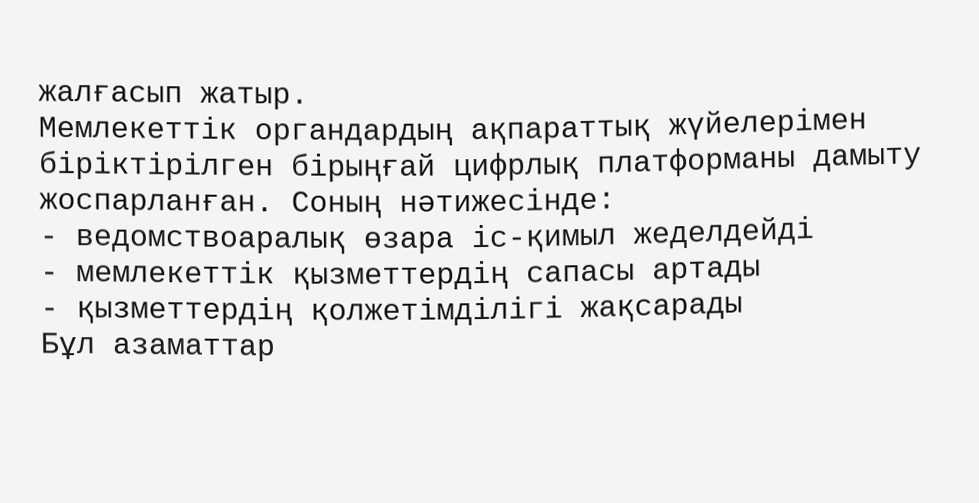жалғасып жатыр.
Мемлекеттік органдардың ақпараттық жүйелерімен біріктірілген бірыңғай цифрлық платформаны дамыту жоспарланған. Соның нәтижесінде:
- ведомствоаралық өзара іс-қимыл жеделдейді
- мемлекеттік қызметтердің сапасы артады
- қызметтердің қолжетімділігі жақсарады
Бұл азаматтар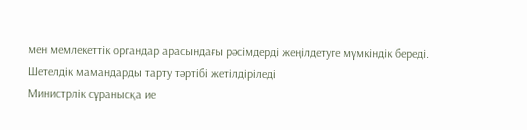мен мемлекеттік органдар арасындағы рәсімдерді жеңілдетуге мүмкіндік береді.
Шетелдік мамандарды тарту тәртібі жетілдіріледі
Министрлік сұранысқа ие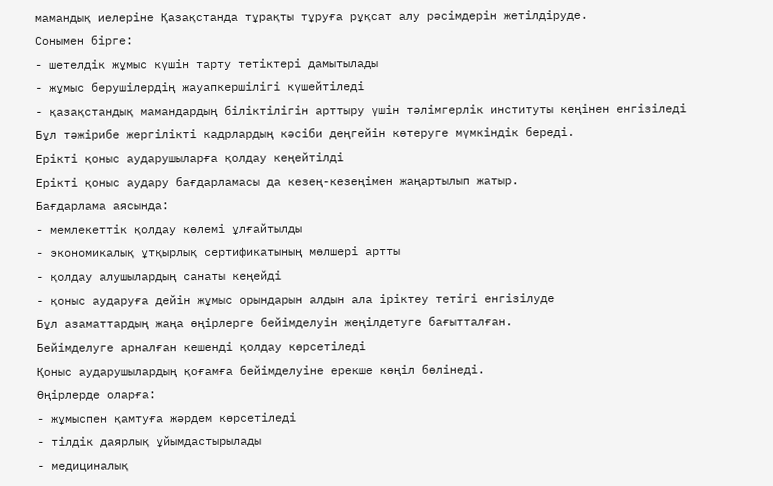мамандық иелеріне Қазақстанда тұрақты тұруға рұқсат алу рәсімдерін жетілдіруде.
Сонымен бірге:
- шетелдік жұмыс күшін тарту тетіктері дамытылады
- жұмыс берушілердің жауапкершілігі күшейтіледі
- қазақстандық мамандардың біліктілігін арттыру үшін тәлімгерлік институты кеңінен енгізіледі
Бұл тәжірибе жергілікті кадрлардың кәсіби деңгейін көтеруге мүмкіндік береді.
Ерікті қоныс аударушыларға қолдау кеңейтілді
Ерікті қоныс аудару бағдарламасы да кезең-кезеңімен жаңартылып жатыр.
Бағдарлама аясында:
- мемлекеттік қолдау көлемі ұлғайтылды
- экономикалық ұтқырлық сертификатының мөлшері артты
- қолдау алушылардың санаты кеңейді
- қоныс аударуға дейін жұмыс орындарын алдын ала іріктеу тетігі енгізілуде
Бұл азаматтардың жаңа өңірлерге бейімделуін жеңілдетуге бағытталған.
Бейімделуге арналған кешенді қолдау көрсетіледі
Қоныс аударушылардың қоғамға бейімделуіне ерекше көңіл бөлінеді.
Өңірлерде оларға:
- жұмыспен қамтуға жәрдем көрсетіледі
- тілдік даярлық ұйымдастырылады
- медициналық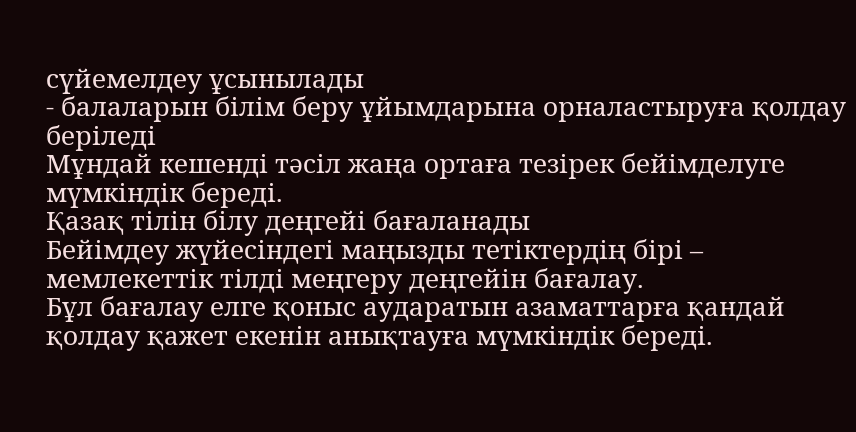сүйемелдеу ұсынылады
- балаларын білім беру ұйымдарына орналастыруға қолдау беріледі
Мұндай кешенді тәсіл жаңа ортаға тезірек бейімделуге мүмкіндік береді.
Қазақ тілін білу деңгейі бағаланады
Бейімдеу жүйесіндегі маңызды тетіктердің бірі – мемлекеттік тілді меңгеру деңгейін бағалау.
Бұл бағалау елге қоныс аударатын азаматтарға қандай қолдау қажет екенін анықтауға мүмкіндік береді.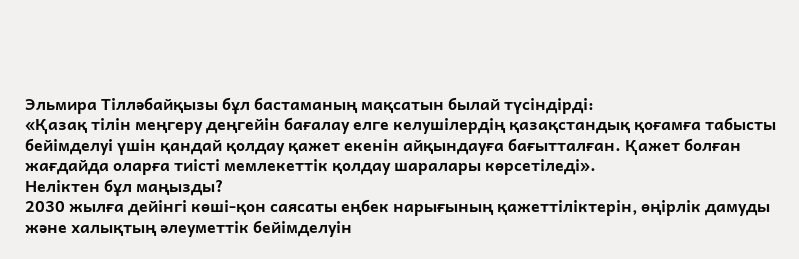Эльмира Тілләбайқызы бұл бастаманың мақсатын былай түсіндірді:
«Қазақ тілін меңгеру деңгейін бағалау елге келушілердің қазақстандық қоғамға табысты бейімделуі үшін қандай қолдау қажет екенін айқындауға бағытталған. Қажет болған жағдайда оларға тиісті мемлекеттік қолдау шаралары көрсетіледі».
Неліктен бұл маңызды?
2030 жылға дейінгі көші-қон саясаты еңбек нарығының қажеттіліктерін, өңірлік дамуды және халықтың әлеуметтік бейімделуін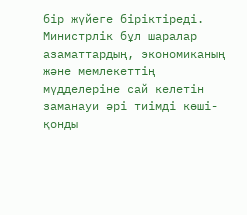бір жүйеге біріктіреді.
Министрлік бұл шаралар азаматтардың, экономиканың және мемлекеттің мүдделеріне сай келетін заманауи әрі тиімді көші-қонды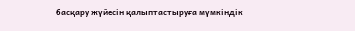басқару жүйесін қалыптастыруға мүмкіндік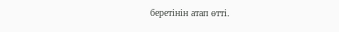беретінін атап өтті.